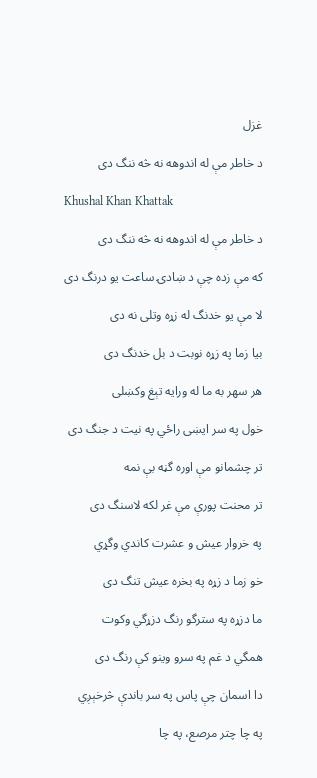غزل

د خاطر مې له اندوهه نه څه ننگ دی

Khushal Khan Khattak

د خاطر مې له اندوهه نه څه ننگ دی

که مې زده چې د ښادۍ ساعت يو درنگ دی

لا مې يو خدنگ له زړه وتلی نه دی

بيا زما په زړه نوبت د بل خدنگ دی

هر سهر به ما له ورايه تېغ وکښلی

خول په سر ايښی راځي په نيت د جنگ دی

تر چشمانو مې اوره گڼه بې نمه

تر محنت پورې مې غر لکه لاسنگ دی

په خروار عيش و عشرت کاندي وگړي

خو زما د زړه په بخره عيش تنگ دی

ما دزړه په سترگو رنگ دزړگي وکوت

همگي د غم په سرو وينو کې رنگ دی

دا اسمان چې پاس په سر باندې څرخېږي

په چا چتر مرصع، په چا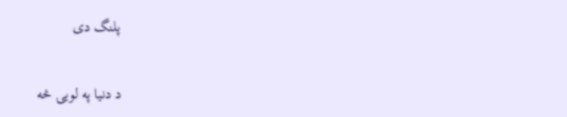پلنگ دی

د دنيا په لويۍ څه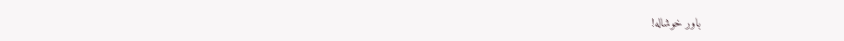باور خوشاله!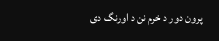پرون دور د خرم نن د اورنگ دی